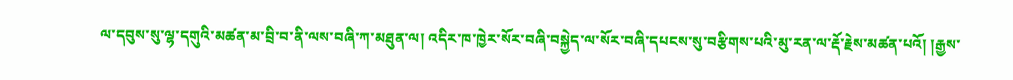ལ་དབུས་སུ་ལྷ་དགུའི་མཚན་མ་བྲི་བ་ནི་ལས་བཞི་ཀ་མཐུན་ལ། འདིར་ཁ་ཁྱེར་སོར་བཞི་བསྐྱེད་ལ་སོར་བཞི་དཔངས་སུ་བརྩིགས་པའི་མུ་རན་ལ་རྡོ་རྗེས་མཚན་པའོ། །རྒྱས་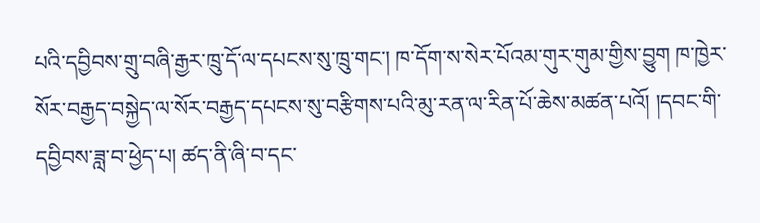པའི་དབྱིབས་གྲུ་བཞི་རྒྱར་ཁྲུ་དོ་ལ་དཔངས་སུ་ཁྲུ་གང་། ཁ་དོག་ས་སེར་པོའམ་གུར་གུམ་གྱིས་བྱུག ཁ་ཁྱེར་སོར་བརྒྱད་བསྐྱེད་ལ་སོར་བརྒྱད་དཔངས་སུ་བརྩིགས་པའི་མུ་རན་ལ་རིན་པོ་ཆེས་མཚན་པའོ། །དབང་གི་དབྱིབས་ཟླ་བ་ཕྱེད་པ། ཚད་ནི་ཞི་བ་དང་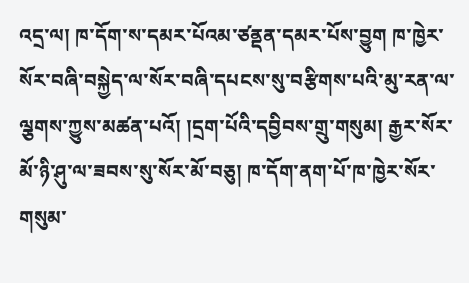འདྲ་ལ། ཁ་དོག་ས་དམར་པོའམ་ཙནྡན་དམར་པོས་བྱུག ཁ་ཁྱེར་སོར་བཞི་བསྐྱེད་ལ་སོར་བཞི་དཔངས་སུ་བརྩིགས་པའི་མུ་རན་ལ་ལྕགས་ཀྱུས་མཚན་པའོ། །དྲག་པོའི་དབྱིབས་གྲུ་གསུམ། རྒྱར་སོར་མོ་ཉི་ཤུ་ལ་ཟབས་སུ་སོར་མོ་བཅུ། ཁ་དོག་ནག་པོ་ཁ་ཁྱེར་སོར་གསུམ་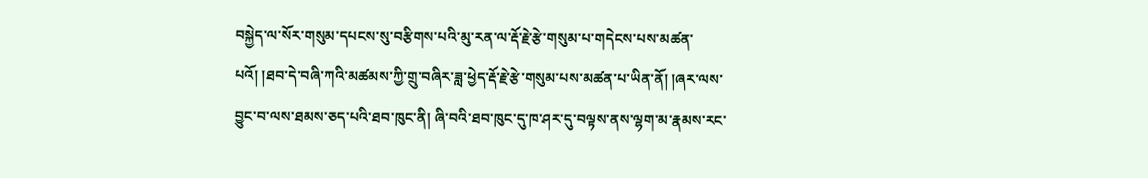བསྐྱེད་ལ་སོར་གསུམ་དཔངས་སུ་བརྩིགས་པའི་མུ་རན་ལ་རྡོ་རྗེ་རྩེ་གསུམ་པ་གདེངས་པས་མཚན་པའོ། །ཐབ་དེ་བཞི་ཀའི་མཚམས་ཀྱི་གྲུ་བཞིར་ཟླ་ཕྱེད་རྡོ་རྗེ་རྩེ་གསུམ་པས་མཚན་པ་ཡིན་ནོ། །ཞར་ལས་བྱུང་བ་ལས་ཐམས་ཅད་པའི་ཐབ་ཁུང་ནི། ཞི་བའི་ཐབ་ཁུང་དུ་ཁ་ཤར་དུ་བལྟས་ནས་ལྷག་མ་རྣམས་རང་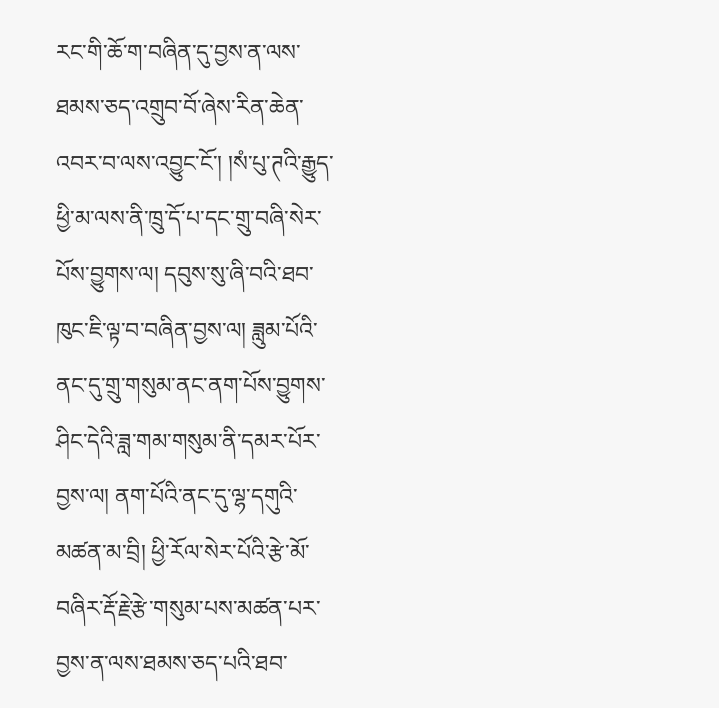རང་གི་ཆོ་ག་བཞིན་དུ་བྱས་ན་ལས་ཐམས་ཅད་འགྲུབ་བོ་ཞེས་རིན་ཆེན་འབར་བ་ལས་འབྱུང་ངོ་། །སཾ་པུ་ཊའི་རྒྱུད་ཕྱི་མ་ལས་ནི་ཁྲུ་དོ་པ་དང་གྲུ་བཞི་སེར་པོས་བྱུགས་ལ། དབུས་སུ་ཞི་བའི་ཐབ་ཁུང་ཇི་ལྟ་བ་བཞིན་བྱས་ལ། ཟླུམ་པོའི་ནང་དུ་གྲུ་གསུམ་ནང་ནག་པོས་བྱུགས་ཤིང་དེའི་ཟླ་གམ་གསུམ་ནི་དམར་པོར་བྱས་ལ། ནག་པོའི་ནང་དུ་ལྷ་དགུའི་མཚན་མ་བྲི། ཕྱི་རོལ་སེར་པོའི་རྩེ་མོ་བཞིར་རྡོ་རྗེ་རྩེ་གསུམ་པས་མཚན་པར་བྱས་ན་ལས་ཐམས་ཅད་པའི་ཐབ་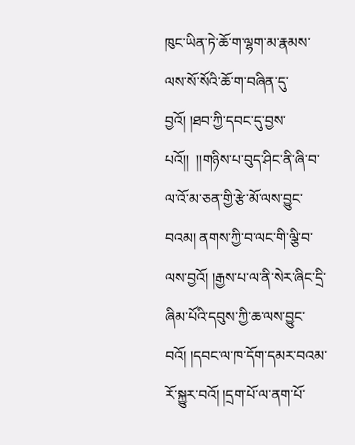ཁུང་ཡིན་ཏེ་ཆོ་ག་ལྷག་མ་རྣམས་ལས་སོ་སོའི་ཆོ་ག་བཞིན་དུ་བྱའོ། །ཐབ་ཀྱི་དབང་དུ་བྱས་པའོ།།  །།གཉིས་པ་བུད་ཤིང་ནི་ཞི་བ་ལ་འོ་མ་ཅན་གྱི་རྩེ་མོ་ལས་བྱུང་བའམ། ནགས་ཀྱི་བ་ལང་གི་ལྕི་བ་ལས་བྱའོ། །རྒྱས་པ་ལ་ནི་སེར་ཞིང་དྲི་ཞིམ་པོའི་དབུས་ཀྱི་ཆ་ལས་བྱུང་བའོ། །དབང་ལ་ཁ་དོག་དམར་བའམ་རོ་སྐྱུར་བའོ། །དྲག་པོ་ལ་ནག་པོ་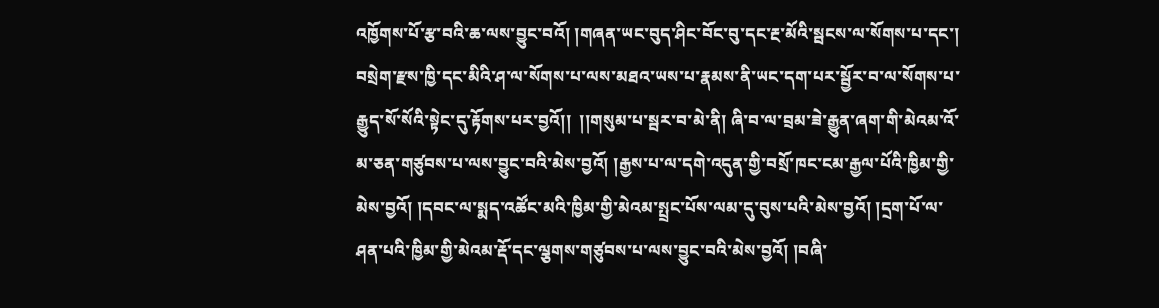འཁྱོགས་པོ་རྩ་བའི་ཆ་ལས་བྱུང་བའོ། །གཞན་ཡང་བུད་ཤིང་བོང་བུ་དང་རྔ་མོའི་སྦངས་ལ་སོགས་པ་དང་། བསྲེག་རྫས་ཁྱི་དང་མིའི་ཤ་ལ་སོགས་པ་ལས་མཐའ་ཡས་པ་རྣམས་ནི་ཡང་དག་པར་སྦྱོར་བ་ལ་སོགས་པ་རྒྱུད་སོ་སོའི་སྟེང་དུ་རྟོགས་པར་བྱའོ།།  །།གསུམ་པ་སྦར་བ་མེ་ནི། ཞི་བ་ལ་བྲམ་ཟེ་རྒྱུན་ཞག་གི་མེའམ་འོ་མ་ཅན་གཙུབས་པ་ལས་བྱུང་བའི་མེས་བྱའོ། །རྒྱས་པ་ལ་དགེ་འདུན་གྱི་བསྲོ་ཁང་ངམ་རྒྱལ་པོའི་ཁྱིམ་གྱི་མེས་བྱའོ། །དབང་ལ་སྨད་འཚོང་མའི་ཁྱིམ་གྱི་མེའམ་སྤྲང་པོས་ལམ་དུ་བུས་པའི་མེས་བྱའོ། །དྲག་པོ་ལ་ཤན་པའི་ཁྱིམ་གྱི་མེའམ་རྡོ་དང་ལྕགས་གཙུབས་པ་ལས་བྱུང་བའི་མེས་བྱའོ། །བཞི་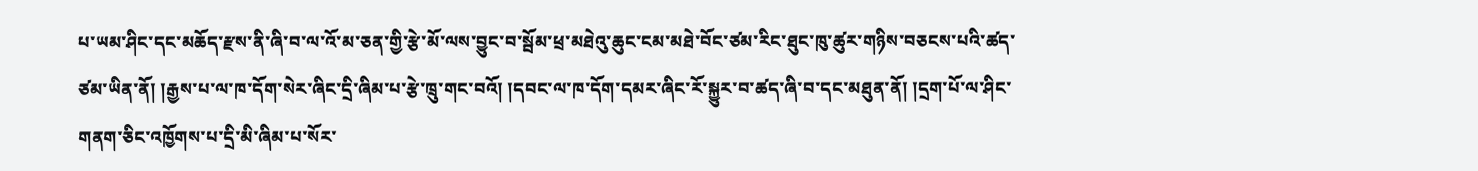པ་ཡམ་ཤིང་དང་མཆོད་རྫས་ནི་ཞི་བ་ལ་འོ་མ་ཅན་གྱི་རྩེ་མོ་ལས་བྱུང་བ་སྦོམ་ཕྲ་མཐེའུ་ཆུང་ངམ་མཐེ་བོང་ཙམ་རིང་ཐུང་ཁུ་ཚུར་གཉིས་བཅངས་པའི་ཚད་ཙམ་ཡིན་ནོ། །རྒྱས་པ་ལ་ཁ་དོག་སེར་ཞིང་དྲི་ཞིམ་པ་རྩེ་ཁྲུ་གང་བའོ། །དབང་ལ་ཁ་དོག་དམར་ཞིང་རོ་སྐྱུར་བ་ཚད་ཞི་བ་དང་མཐུན་ནོ། །དྲག་པོ་ལ་ཤིང་གནག་ཅིང་འཁྱོགས་པ་དྲི་མི་ཞིམ་པ་སོར་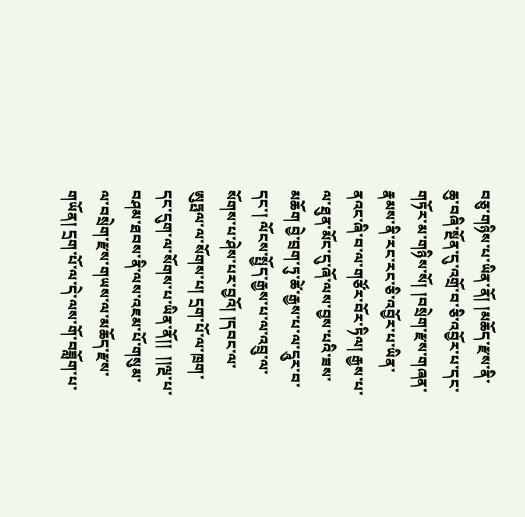བཅུ་གཉིས་པ་ཡིན་ནོ། །མཆོད་རྫས་ནི་ཆུ་བཞི་སྔོན་དུ་འགྲོ་བ་ཅི་འབྱོར་པ་དང་གཏོར་མ་གཉིས་སོ། །བསྲེག་རྫས་གཞན་རྣམས་ནི་རང་རང་ཅི་འབྱོར་པ་ཡིན་ནའང་ཞི་བ་ལ་གཙོར་བོར་ཏིལ། རྒྱས་པ་ལ་ཐུན་མོང་དུ་ཞོ་ལས་བྱས་པའི་ཟས་མཆོག བྱེ་བྲག་ཏུ་ཚེ་རྒྱས་པ་ལ་དཱུར་བ་དང་། ལོངས་སྤྱོད་རྒྱས་པ་ལ་འབྲུ་ལ་སོགས་པ་ཤེས་པར་བྱའོ། །དབང་ལ་ཨུཏྤལ་ལ་སོགས་པ། དྲག་པོ་ལ་ཁྲག་དང་དུག་ལ་སོགས་པ་ཡིན་ནོ།།  །།ལྔ་པ་བཤམ་ཐབས་ནི་ལས་འཇམ་པོ་གསུམ་ལ་བསྲེག་རྫས་གཡས་ལ་མཆོད་རྫས་གཡོན། དྲག་པོ་ལ་དེ་ལས་གོ་བཟློག་པ་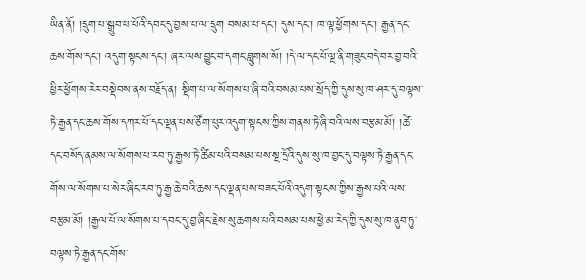ཡིན་ནོ། །དྲུག་པ་སྒྲུབ་པ་པོའི་དབང་དུ་བྱས་པ་ལ་དྲུག བསམ་པ་དང་། དུས་དང་། ཁ་ལྟ་ཕྱོགས་དང་། རྒྱན་དང་ཆས་གོས་དང་། འདུག་སྟངས་དང་། ཞར་ལས་བྱུང་བ་དགང་བླུགས་སོ། །དེ་ལ་དང་པོ་ལྔ་ནི་གཟུང་བདེ་བར་བྱ་བའི་ཕྱིར་ཕྱོགས་རེར་བསྡེབས་ནས་བརྗོད་ན། སྡིག་པ་ལ་སོགས་པ་ཞི་བའི་བསམ་པས་སྲོད་ཀྱི་དུས་སུ་ཁ་ཤར་དུ་བལྟས་ཏེ་རྒྱན་དང་ཆས་གོས་དཀར་པོ་དང་ལྡན་པས་ཙོག་པུར་འདུག་སྟངས་ཀྱིས་གནས་ཏེ་ཞི་བའི་ལས་བརྩམ་མོ། །ཚེ་དང་བསོད་ནམས་ལ་སོགས་པ་རབ་ཏུ་རྒྱས་ཏེ་ཚིམ་པའི་བསམ་པས་སྔ་དྲོའི་དུས་སུ་ཁ་བྱང་དུ་བལྟས་ཏེ་རྒྱན་དང་གོས་ལ་སོགས་པ་སེར་ཞིང་རབ་ཏུ་རྒྱ་ཆེ་བའི་ཆས་དང་ལྡན་པས་བཟང་པོའི་འདུག་སྟངས་ཀྱིས་རྒྱས་པའི་ལས་བརྩམ་མོ། །རྒྱལ་པོ་ལ་སོགས་པ་དབང་དུ་བྱ་ཞིང་རྗེས་སུ་ཆགས་པའི་བསམ་པས་ཕྱེ་མ་རེད་ཀྱི་དུས་སུ་ཁ་ནུབ་ཏུ་བལྟས་ཏེ་རྒྱན་དང་གོས་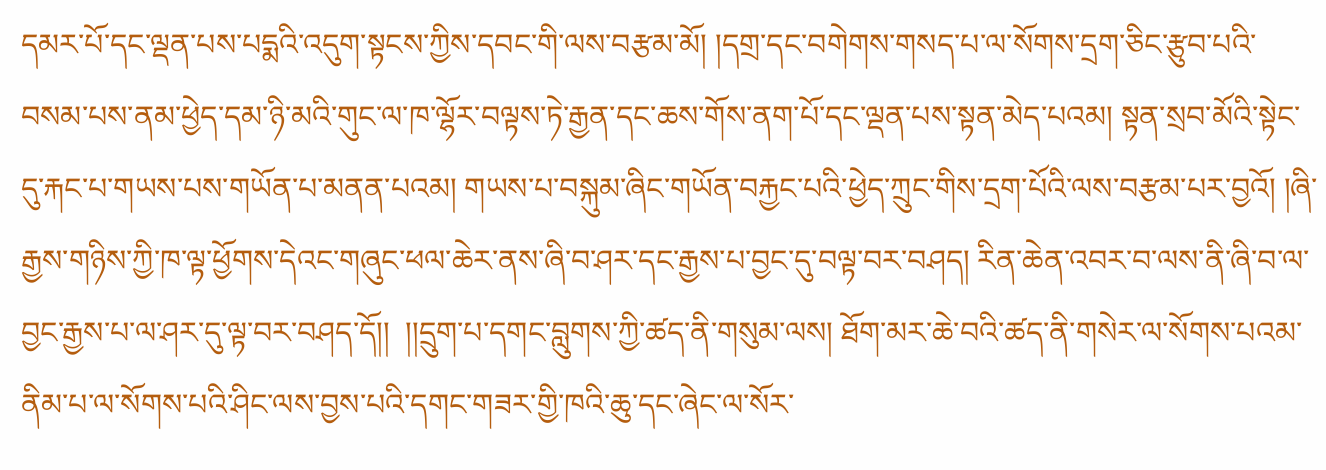དམར་པོ་དང་ལྡན་པས་པདྨའི་འདུག་སྟངས་ཀྱིས་དབང་གི་ལས་བརྩམ་མོ། །དགྲ་དང་བགེགས་གསད་པ་ལ་སོགས་དྲག་ཅིང་རྩུབ་པའི་བསམ་པས་ནམ་ཕྱེད་དམ་ཉི་མའི་གུང་ལ་ཁ་ལྷོར་བལྟས་ཏེ་རྒྱན་དང་ཆས་གོས་ནག་པོ་དང་ལྡན་པས་སྟན་མེད་པའམ། སྟན་སྲབ་མོའི་སྟེང་དུ་རྐང་པ་གཡས་པས་གཡོན་པ་མནན་པའམ། གཡས་པ་བསྐུམ་ཞིང་གཡོན་བརྐྱང་པའི་ཕྱེད་ཀྲུང་གིས་དྲག་པོའི་ལས་བརྩམ་པར་བྱའོ། །ཞི་རྒྱས་གཉིས་ཀྱི་ཁ་ལྟ་ཕྱོགས་དེའང་གཞུང་ཕལ་ཆེར་ནས་ཞི་བ་ཤར་དང་རྒྱས་པ་བྱང་དུ་བལྟ་བར་བཤད། རིན་ཆེན་འབར་བ་ལས་ནི་ཞི་བ་ལ་བྱང་རྒྱས་པ་ལ་ཤར་དུ་ལྟ་བར་བཤད་དོ།།  །།དྲུག་པ་དགང་བླུགས་ཀྱི་ཚད་ནི་གསུམ་ལས། ཐོག་མར་ཆེ་བའི་ཚད་ནི་གསེར་ལ་སོགས་པའམ་ནིམ་པ་ལ་སོགས་པའི་ཤིང་ལས་བྱས་པའི་དགང་གཟར་གྱི་ཁའི་ཆུ་དང་ཞེང་ལ་སོར་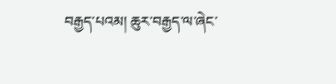བརྒྱད་པའམ། ཆུར་བརྒྱད་ལ་ཞེང་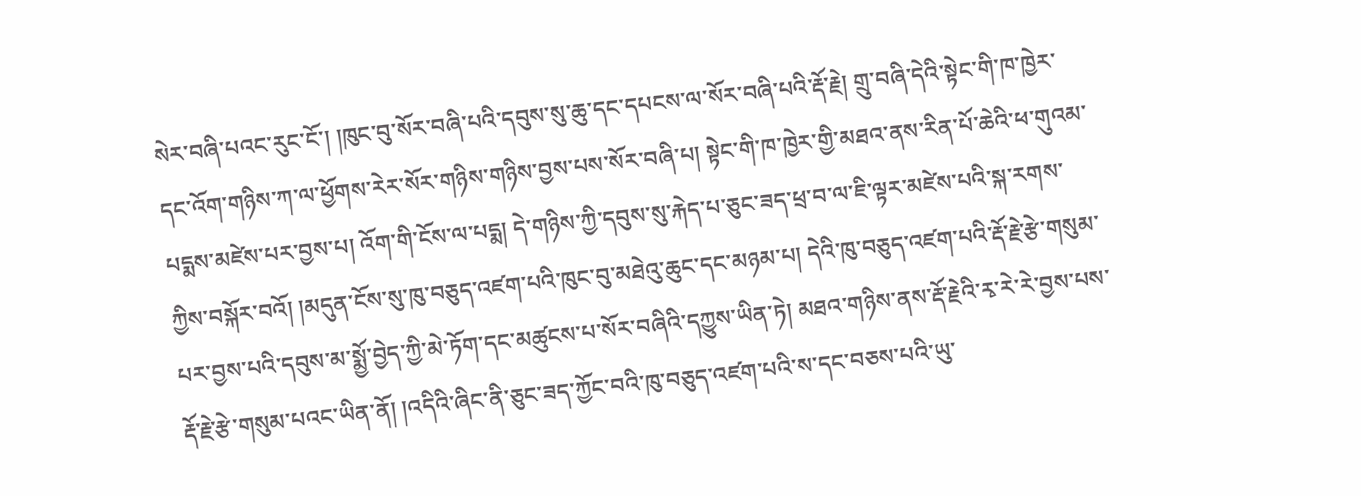སེར་བཞི་པའང་རུང་ངོ་། །ཁུང་བུ་སོར་བཞི་པའི་དབུས་སུ་ཆུ་དང་དཔངས་ལ་སོར་བཞི་པའི་རྡོ་རྗེ། གྲུ་བཞི་དེའི་སྟེང་གི་ཁ་ཁྱེར་དང་འོག་གཉིས་ཀ་ལ་ཕྱོགས་རེར་སོར་གཉིས་གཉིས་བྱས་པས་སོར་བཞི་པ། སྟེང་གི་ཁ་ཁྱེར་གྱི་མཐའ་ནས་རིན་པོ་ཆེའི་ཕ་གུའམ་པདྨས་མཛེས་པར་བྱས་པ། འོག་གི་ངོས་ལ་པདྨ། དེ་གཉིས་ཀྱི་དབུས་སུ་རྐེད་པ་ཅུང་ཟད་ཕྲ་བ་ལ་ཇི་ལྟར་མཛེས་པའི་སྐ་རགས་ཀྱིས་བསྐོར་བའོ། །མདུན་ངོས་སུ་ཁུ་བཅུད་འཛག་པའི་ཁུང་བུ་མཐེའུ་ཆུང་དང་མཉམ་པ། དེའི་ཁུ་བཅུད་འཛག་པའི་རྡོ་རྗེ་རྩེ་གསུམ་པར་བྱས་པའི་དབུས་མ་སྨྱོ་བྱེད་ཀྱི་མེ་ཏོག་དང་མཚུངས་པ་སོར་བཞིའི་དཀྱུས་ཡིན་ཏེ། མཐའ་གཉིས་ནས་རྡོ་རྗེའི་རྭ་རེ་རེ་བྱས་པས་རྡོ་རྗེ་རྩེ་གསུམ་པའང་ཡིན་ནོ། །འདིའི་ཞིང་ནི་ཅུང་ཟད་ཀྱོང་བའི་ཁུ་བཅུད་འཛག་པའི་ས་དང་བཅས་པའི་ཡུ་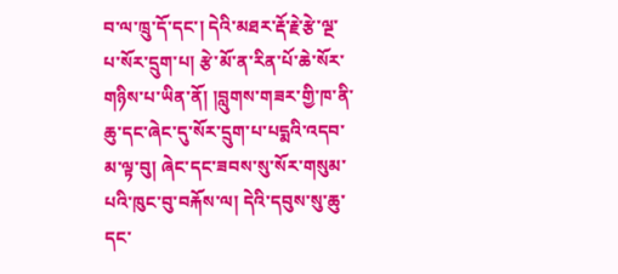བ་ལ་ཁྲུ་དོ་དང་། དེའི་མཐར་རྡོ་རྗེ་རྩེ་ལྔ་པ་སོར་དྲུག་པ། རྩེ་མོ་ན་རིན་པོ་ཆེ་སོར་གཉིས་པ་ཡིན་ནོ། །བླུགས་གཟར་གྱི་ཁ་ནི་ཆུ་དང་ཞེང་དུ་སོར་དྲུག་པ་པདྨའི་འདབ་མ་ལྟ་བུ། ཞེང་དང་ཟབས་སུ་སོར་གསུམ་པའི་ཁུང་བུ་བརྐོས་ལ། དེའི་དབུས་སུ་ཆུ་དང་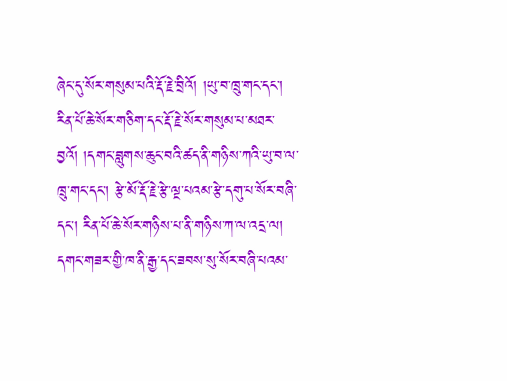ཞེང་དུ་སོར་གསུམ་པའི་རྡོ་རྗེ་བྲིའོ། །ཡུ་བ་ཁྲུ་གང་དང་། རིན་པོ་ཆེ་སོར་གཅིག་དང་རྡོ་རྗེ་སོར་གསུམ་པ་མཐར་བྱའོ། །དགང་བླུགས་ཆུང་བའི་ཚད་ནི་གཉིས་ཀའི་ཡུ་བ་ལ་ཁྲུ་གང་དང་། རྩེ་མོ་རྡོ་རྗེ་རྩེ་ལྔ་པའམ་རྩེ་དགུ་པ་སོར་བཞི་དང་། རིན་པོ་ཆེ་སོར་གཉིས་པ་ནི་གཉིས་ཀ་ལ་འདྲ་ལ། དགང་གཟར་གྱི་ཁ་ནི་རྒྱ་དང་ཟབས་སུ་སོར་བཞི་པའམ་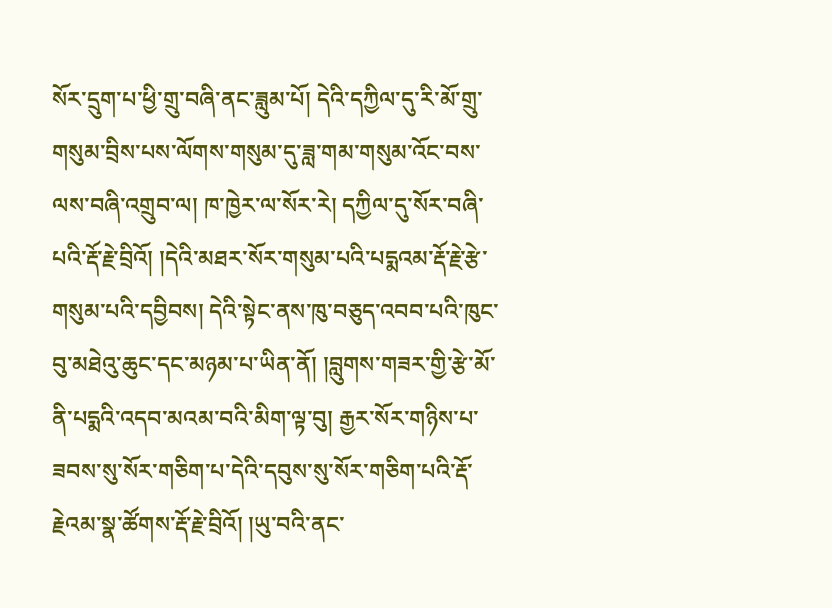སོར་དྲུག་པ་ཕྱི་གྲུ་བཞི་ནང་ཟླུམ་པོ། དེའི་དཀྱིལ་དུ་རི་མོ་གྲུ་གསུམ་བྲིས་པས་ལོགས་གསུམ་དུ་ཟླ་གམ་གསུམ་འོང་བས་ལས་བཞི་འགྲུབ་ལ། ཁ་ཁྱེར་ལ་སོར་རེ། དཀྱིལ་དུ་སོར་བཞི་པའི་རྡོ་རྗེ་བྲིའོ། །དེའི་མཐར་སོར་གསུམ་པའི་པདྨའམ་རྡོ་རྗེ་རྩེ་གསུམ་པའི་དབྱིབས། དེའི་སྟེང་ནས་ཁུ་བཅུད་འབབ་པའི་ཁུང་བུ་མཐེའུ་ཆུང་དང་མཉམ་པ་ཡིན་ནོ། །བླུགས་གཟར་གྱི་རྩེ་མོ་ནི་པདྨའི་འདབ་མའམ་བའི་མིག་ལྟ་བུ། རྒྱར་སོར་གཉིས་པ་ཟབས་སུ་སོར་གཅིག་པ་དེའི་དབུས་སུ་སོར་གཅིག་པའི་རྡོ་རྗེའམ་སྣ་ཚོགས་རྡོ་རྗེ་བྲིའོ། །ཡུ་བའི་ནང་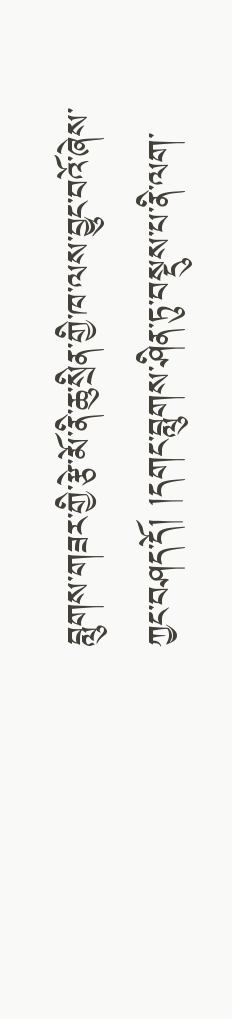བླུགས་གཟར་གྱི་རྩེ་མོ་ནི་ཆུ་སྲིན་གྱི་ཁ་ལས་བྱུང་བའོ་ཞེས་ཀྱང་བཤད་དོ། །དགང་བླུགས་ཤིན་ཏུ་བསྡུས་པ་ནི་ལག་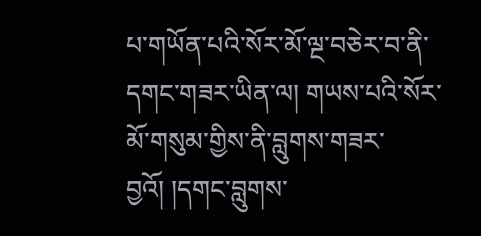པ་གཡོན་པའི་སོར་མོ་ལྔ་བཅེར་བ་ནི་དགང་གཟར་ཡིན་ལ། གཡས་པའི་སོར་མོ་གསུམ་གྱིས་ནི་བླུགས་གཟར་བྱའོ། །དགང་བླུགས་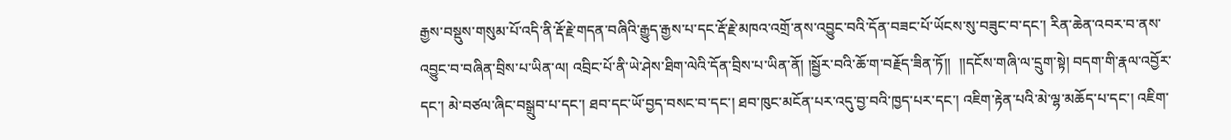རྒྱས་བསྡུས་གསུམ་པོ་འདི་ནི་རྡོ་རྗེ་གདན་བཞིའི་རྒྱུད་རྒྱས་པ་དང་རྡོ་རྗེ་མཁའ་འགྲོ་ནས་འབྱུང་བའི་དོན་བཟང་པོ་ཡོངས་སུ་བཟུང་བ་དང་། རིན་ཆེན་འབར་བ་ནས་འབྱུང་བ་བཞིན་བྲིས་པ་ཡིན་ལ། འབྲིང་པོ་ནི་ཡེ་ཤེས་ཐིག་ལེའི་དོན་བྲིས་པ་ཡིན་ནོ། །སྦྱོར་བའི་ཆོ་ག་བརྗོད་ཟིན་ཏོ།།  །།དངོས་གཞི་ལ་དྲུག་སྟེ། བདག་གི་རྣལ་འབྱོར་དང་། མེ་བཙལ་ཞིང་བསྒྲུབ་པ་དང་། ཐབ་དང་ཡོ་བྱད་བསང་བ་དང་། ཐབ་ཁུང་མངོན་པར་འདུ་བྱ་བའི་ཁྱད་པར་དང་། འཇིག་རྟེན་པའི་མེ་ལྷ་མཆོད་པ་དང་། འཇིག་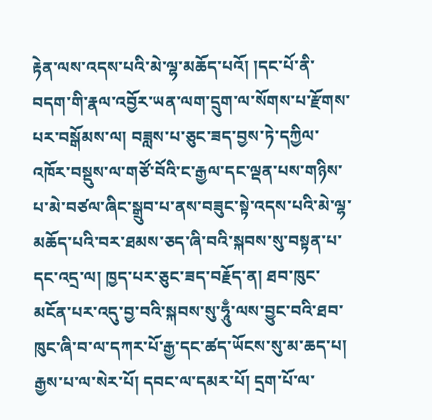རྟེན་ལས་འདས་པའི་མེ་ལྷ་མཆོད་པའོ། །དང་པོ་ནི་བདག་གི་རྣལ་འབྱོར་ཡན་ལག་དྲུག་ལ་སོགས་པ་རྫོགས་པར་བསྒོམས་ལ། བཟླས་པ་ཅུང་ཟད་བྱས་ཏེ་དཀྱིལ་འཁོར་བསྡུས་ལ་གཙོ་བོའི་ང་རྒྱལ་དང་ལྡན་པས་གཉིས་པ་མེ་བཙལ་ཞིང་སྒྲུབ་པ་ནས་བཟུང་སྟེ་འདས་པའི་མེ་ལྷ་མཆོད་པའི་བར་ཐམས་ཅད་ཞི་བའི་སྐབས་སུ་བསྟན་པ་དང་འདྲ་ལ། ཁྱད་པར་ཅུང་ཟད་བརྗོད་ན། ཐབ་ཁུང་མངོན་པར་འདུ་བྱ་བའི་སྐབས་སུ་ཧཱུྃ་ལས་བྱུང་བའི་ཐབ་ཁུང་ཞི་བ་ལ་དཀར་པོ་རྒྱ་དང་ཚད་ཡོངས་སུ་མ་ཆད་པ། རྒྱས་པ་ལ་སེར་པོ། དབང་ལ་དམར་པོ། དྲག་པོ་ལ་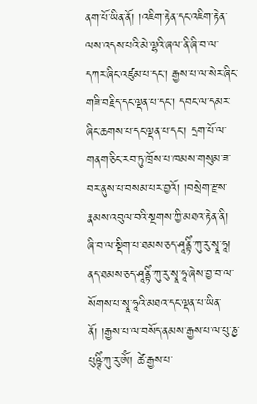ནག་པོ་ཡིན་ནོ། །འཇིག་རྟེན་དང་འཇིག་རྟེན་ལས་འདས་པའི་མེ་ལྷའི་ཞལ་ནི་ཞི་བ་ལ་དཀར་ཞིང་འཛུམ་པ་དང་། རྒྱས་པ་ལ་སེར་ཞིང་གཟི་བརྗིད་དང་ལྡན་པ་དང་། དབང་ལ་དམར་ཞིང་ཆགས་པ་དང་ལྡན་པ་དང་། དྲག་པོ་ལ་གནག་ཅིང་རབ་ཏུ་ཁྲོས་པ་ཁམས་གསུམ་ཟ་བར་ནུས་པ་བསམ་པར་བྱའོ། །བསྲེག་རྫས་རྣམས་འབུལ་བའི་སྔགས་ཀྱི་མཐའ་རྟེན་ནི། ཞི་བ་ལ་སྡིག་པ་ཐམས་ཅད་ཤཱནྟིཾ་ཀུ་རུ་སྭཱ་ཧཱ། ནད་ཐམས་ཅད་ཤཱནྟིཾ་ཀུ་རུ་སྭཱ་ཧཱ་ཞེས་བྱ་བ་ལ་སོགས་པ་སྭཱ་ཧཱའི་མཐའ་དང་ལྡན་པ་ཡིན་ནོ། །རྒྱས་པ་ལ་བསོད་ནམས་རྒྱས་པ་ལ་པུ་ཎྱ་པུཥྚིཾ་ཀུ་རུ་ཨོཾ། ཚེ་རྒྱས་པ་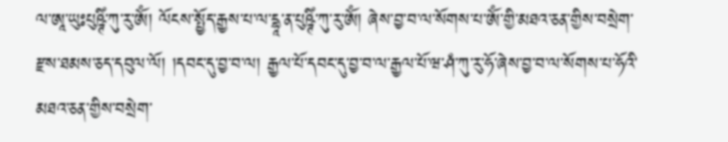ལ་ཨཱ་ཡུཿཔུཥྚིཾ་ཀུ་རུ་ཨོཾ། ལོངས་སྤྱོད་རྒྱས་པ་ལ་དྷཱ་ན་པུཥྚིཾ་ཀུ་རུ་ཨོཾ། ཞེས་བྱ་བ་ལ་སོགས་པ་ཨོཾ་གྱི་མཐའ་ཅན་གྱིས་བསྲེག་རྫས་ཐམས་ཅད་དབུལ་ལོ། །དབང་དུ་བྱ་བ་ལ། རྒྱལ་པོ་དབང་དུ་བྱ་བ་ལ་རྒྱལ་པོ་ཝ་ཤཾ་ཀུ་རུ་ཧོ་ཞེས་བྱ་བ་ལ་སོགས་པ་ཧོའི་མཐའ་ཅན་གྱིས་བསྲེག་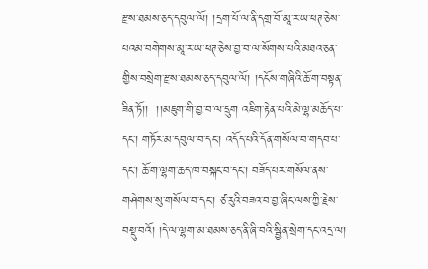རྫས་ཐམས་ཅད་དབུལ་ལོ། །དྲག་པོ་ལ་ནི་དགྲ་བོ་མཱ་ར་ཡ་ཕཊ་ཅེས་པའམ་བགེགས་མཱ་ར་ཡ་ཕཊ་ཅེས་བྱ་བ་ལ་སོགས་པའི་མཐའ་ཅན་གྱིས་བསྲེག་རྫས་ཐམས་ཅད་དབུལ་ལོ། །དངོས་གཞིའི་ཆོ་ག་བསྟན་ཟིན་ཏོ།།  །།མཇུག་གི་བྱ་བ་ལ་དྲུག འཇིག་རྟེན་པའི་མེ་ལྷ་མཆོད་པ་དང་། གཏོར་མ་དབུལ་བ་དང་། འདོད་པའི་དོན་གསོལ་བ་གདབ་པ་དང་། ཆོ་ག་ལྷག་ཆད་ཁ་བསྐང་བ་དང་། བཟོད་པར་གསོལ་ནས་གཤེགས་སུ་གསོལ་བ་དང་། ཙ་རུའི་བཟའ་བ་བྱ་ཞིང་ལས་ཀྱི་རྗེས་བསྡུ་བའོ། །དེ་ལ་ལྷག་མ་ཐམས་ཅད་ནི་ཞི་བའི་སྦྱིན་སྲེག་དང་འདྲ་ལ།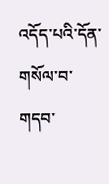འདོད་པའི་དོན་གསོལ་བ་གདབ་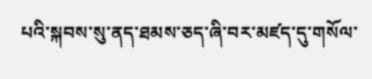པའི་སྐབས་སུ་ནད་ཐམས་ཅད་ཞི་བར་མཛད་དུ་གསོལ་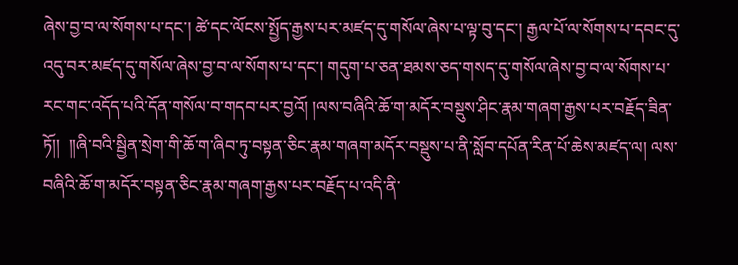ཞེས་བྱ་བ་ལ་སོགས་པ་དང་། ཚེ་དང་ལོངས་སྤྱོད་རྒྱས་པར་མཛད་དུ་གསོལ་ཞེས་པ་ལྟ་བུ་དང་། རྒྱལ་པོ་ལ་སོགས་པ་དབང་དུ་འདུ་བར་མཛད་དུ་གསོལ་ཞེས་བྱ་བ་ལ་སོགས་པ་དང་། གདུག་པ་ཅན་ཐམས་ཅད་གསད་དུ་གསོལ་ཞེས་བྱ་བ་ལ་སོགས་པ་རང་གང་འདོད་པའི་དོན་གསོལ་བ་གདབ་པར་བྱའོ། །ལས་བཞིའི་ཆོ་ག་མདོར་བསྡུས་ཤིང་རྣམ་གཞག་རྒྱས་པར་བརྗོད་ཟིན་ཏོ།།  །།ཞི་བའི་སྦྱིན་སྲེག་གི་ཆོ་ག་ཞིབ་ཏུ་བསྟན་ཅིང་རྣམ་གཞག་མདོར་བསྡུས་པ་ནི་སློབ་དཔོན་རིན་པོ་ཆེས་མཛད་ལ། ལས་བཞིའི་ཆོ་ག་མདོར་བསྟན་ཅིང་རྣམ་གཞག་རྒྱས་པར་བརྗོད་པ་འདི་ནི་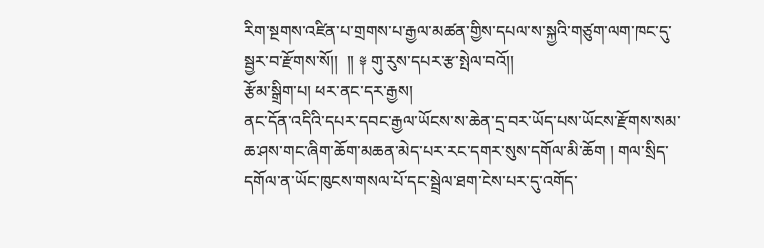རིག་སྔགས་འཛིན་པ་གྲགས་པ་རྒྱལ་མཚན་གྱིས་དཔལ་ས་སྐྱའི་གཙུག་ལག་ཁང་དུ་སྦྱར་བ་རྫོགས་སོ།།  །། ༈ གུ་རུས་དཔར་རྩ་སྤེལ་བའོ།།
རྩོམ་སྒྲིག་པ། ཕར་ནང་དར་རྒྱས།
ནང་དོན་འདིའི་དཔར་དབང་རྒྱལ་ཡོངས་ས་ཆེན་དྲ་བར་ཡོད་པས་ཡོངས་རྫོགས་སམ་ཆ་ཤས་གང་ཞིག་ཆོག་མཆན་མེད་པར་རང་དགར་སུས་དགོལ་མི་ཆོག ། གལ་སྲིད་དགོལ་ན་ཡོང་ཁུངས་གསལ་པོ་དང་སྦྲེལ་ཐག་ངེས་པར་དུ་འགོད་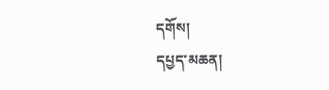དགོས།
དཔྱད་མཆན།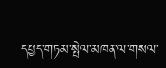དཔྱད་གཏམ་སྤེལ་མཁན་ལ་གསལ་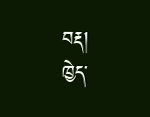བརྡ།
ཁྱེད་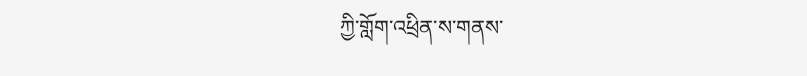ཀྱི་གློག་འཕྲིན་ས་གནས་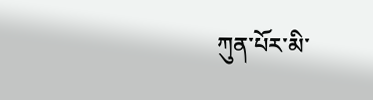ཀུན་པོར་མི་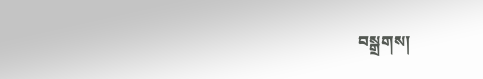བསྒྲགས།